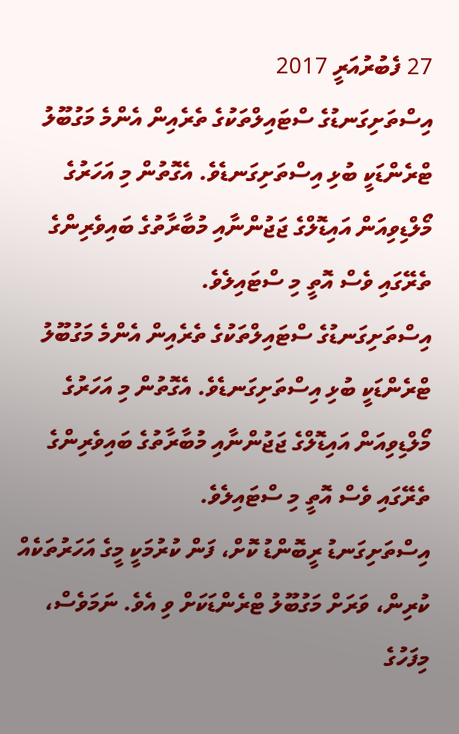27 ފެބުރުއަރީ 2017
އިސްތަށިގަނޑުގެ ސްޓައިލްތަކުގެ ތެރެއިން އެންމެ މަގުބޫލު ޓްރެންޑަކީ ބުޅި އިސްތަށިގަނޑެވެ. އެގޮތުން މި އަހަރުގެ މޯލްޑިވިއަން އައިޑޮލްގެ ޖަޖުންނާއި މުބާރާތުގެ ބައިވެރިންގެ ތެރޭގައި ވެސް އޮތީ މި ސްޓައިލެވެ.
އިސްތަށިގަނޑުގެ ސްޓައިލްތަކުގެ ތެރެއިން އެންމެ މަގުބޫލު ޓްރެންޑަކީ ބުޅި އިސްތަށިގަނޑެވެ. އެގޮތުން މި އަހަރުގެ މޯލްޑިވިއަން އައިޑޮލްގެ ޖަޖުންނާއި މުބާރާތުގެ ބައިވެރިންގެ ތެރޭގައި ވެސް އޮތީ މި ސްޓައިލެވެ.
އިސްތަށިގަނޑު ރީބޮންޑު ކޮށް، ފަން ކުރުމަކީ މީގެ އަހަރުތަކެއް ކުރިން، ވަރަށް މަގުބޫލު ޓްރެންޑަކަށް ވި އެވެ. ނަމަވެސް، މިފަހުގެ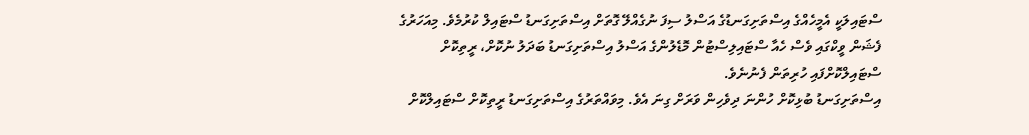ސްޓައިލަކީ އެމީހެއްގެ އިސްތަށިގަނޑުގެ އަސްލު ސިފަ ނުގެއްލޭ ގޮތަށް އިސްތަށިގަނޑު ސްޓައިލް ކުރުމެވެ. މިއަހަރުގެ ފެޝަން ވީކްގައި ވެސް ހެއާ ސްޓައިލިސްޓުން މޮޑެލުންގެ އަސްލު އިސްތަށިގަނޑު ބަދަލު ނުކޮށް، ރީތިކޮށް ސްޓައިލްކޮށްފައި ހުރިތަން ފެނުނެވެ.
އިސްތަށިގަނޑު ބުޅިކޮށް ހުންނަ ދިވެހިން ވަރަށް ގިނަ އެވެ. މިވައްތަރުގެ އިސްތަށިގަނޑު ރީތިކޮށް ސްޓައިލްކޮށް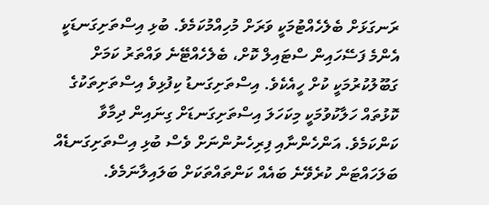ރަނގަޅަށް ބެލެހެއްޓުމަކީ ވަރަށް މުހިއްމުކަމެވެ. ބުޅި އިސްތަށިގަނޑަކީ އެންމެ ފަސޭހައިން ސްޓައިލް ކޮށް، ބެލެހެއްޓޭނެ ވައްތަރު ކަމަށް ގަބޫލުކުރުމަކީ ކުށް ހީއެކެވެ. އިސްތަށިގަނޑު ކިފުޅިވެ އިސްތަށިތަކުގެ ކޮޅުތައް ހަލާކުވުމަކީ މިކަހަލަ އިސްތަށިގަނޑަށް ގިނައިން ދިމާވާ ކަންކަމެވެ. އަންހެންނާއި ފިރިހެނުންނަށް ވެސް ބުޅި އިސްތަށިގަނޑެއް ބަލަހައްޓަން ކުރެވޭނެ ބައެއް ކަންތައްތަކަށް ބަލައިލާނަމެވެ.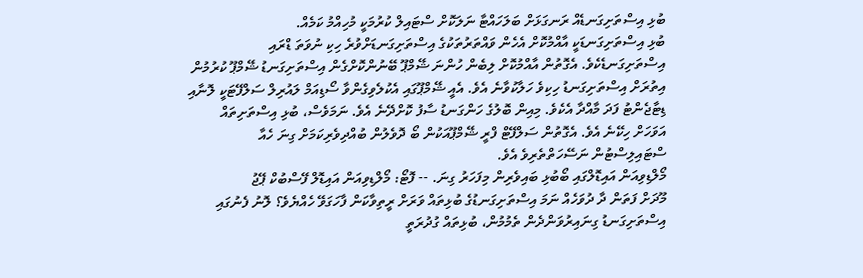ބުޅި އިސްތަށިގަނޑެއް ރަނގަޅަށް ބަލަހައްޓާ ނަލަކޮށް ސްޓައިލް ކުރުމަކީ މުހިއްމު ކަމެއް.
ބުޅި އިސްތަށިގަނޑަކީ އާއްމުކޮށް އެހެން ވައްތަރުތަކުގެ އިސްތަށިގަނޑަށްވުރެ ހިކި ނުވަތަ ޑްރައި އިސްތަށިގަނޑެކެވެ. އެގޮތުން އާއްމުކޮށް ލިބެން ހުންނަ ޝޭމްޕޫ ބޭނުންކޮށްގެން އިސްތަށިގަނޑު ޝޭމްޕޫ ކުރުމުން އިތުރަށް އިސްތަށިގަނޑު ހިކިވެ ހަލާކުވާނެ އެވެ. އެއީ ޝޭމްޕޫގައި އެކުލެވިގެންވާ ސޯޑިއަމް ލައުރިލް ސަލްފޭޓަކީ ލޮނާއި ޑިޓާޖެންޓު ފަދަ މާއްދާ އެކެވެ. މިއިން ބޮލުގެ ހަންގަނޑު ސާފު ކޮށްދޭނެ އެވެ. ނަމަވެސް، ބުޅި އިސްތަށިތައް އަވަހަށް ހިކޭނެ އެވެ. އެގޮތުން ސަލްފޭޓް ފްރީ ޝޭމްޕޫއަކުން ބޯ ދޮވެލުން ބުއްދިވެރިކަމަށް ގިނަ ހެއާ ސްޓައިލިސްޓުން ނަސޭހަތްތެރިވެ އެވެ.
މޯލްޑިވިއަން އައިޑޮލްގައި ބޯބުޅި ބައިވެރިން މިފަހަރު ގިނަ. -- ފޮޓޯ: މޯލްޑިވިއަން އައިޑޮލް ފޭސްބުކް ޕޭޖު
މޫދަށް ފަތަން ދާ ދުވަހެއް ނަމަ އިސްތަށިގަނޑުގެ ބުޅިތައް ވަރަށް ރީތިވާކަން ފާހަގަވޭ ހެއްޔެވެ؟ ލޮނު ފެނުގައި އިސްތަށިގަނޑު ގިނައިރުވަންދެން ތެމުމުން، ބުޅިތައް ގުދުރަތީ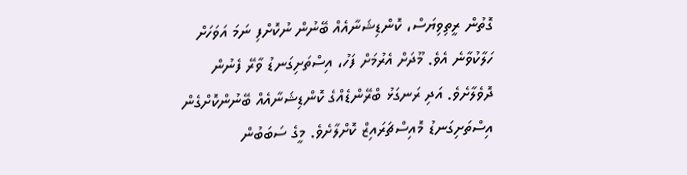ގޮތުން ރީތިވިޔަސް، ކޮންޑިޝަނާއެއް ބޭނުން ނުކޮށްފި ނަމަ އަވަހަށް ހަލާކުވާނެ އެވެ. މޫދަށް އެރުމަށް ފަހު، އިސްތަށިގަނޑު ވާރޭ ފެނުން ދޮވެލާށެވެ. އަދި ރަނގަޅު ބްރޭންޑެއްގެ ކޮންޑިޝަނާއެއް ބޭނުންކޮށްގެން އިސްތަށިގަނޑު މޮއިސްޗަރައިޒް ކޮށްލާށެވެ. މީގެ ސަބަބުން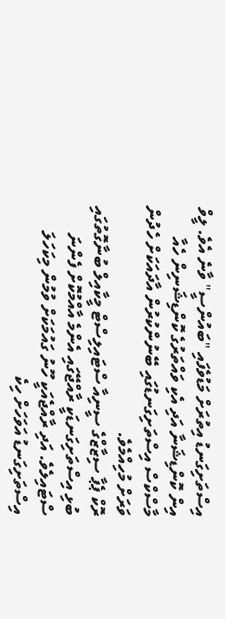އިސްތަށިގަނޑު އިތުރަށް މަޑުވެފައި "ބައުންސީ" ވާނެ އެވެ. ލީވް އިން ކޮންޑިޝަނާ އަދި އެކި ވައްތަރުގެ ކޮންޑިޝަނިން ހެއާ މާސްކްސް އިސްތަށިގަނޑުގައި ބޭނުންކުރުން އާދައަކަށް ހެދުން ވަރަށް މުހިއްމެވެ.
ރޮކް ޕެޕާ ސިޒާޒްގެ ސީނިއާ ސްޓައިލިސްޓް މީކާއިލް ބުނާގޮތުގައި ބުޅި އިސްތަށިގަނޑަކީ ރާއްޖޭގައި އެންމެ އާއްމުކޮށް ފެންނަ ސްޓައިލެވެ. އަދި ރާއްޖެއަކީ ހޫނު ގައުމަކަށް ވުމުން މިކަހަލަ އިސްތަށިގަނޑު އަވަހަށް ހިކެ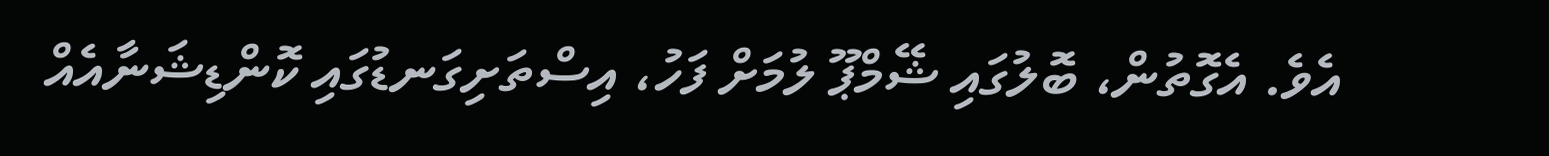އެވެ. އެގޮތުން، ބޮލުގައި ޝޭމްޕޫ ލުމަށް ފަހު، އިސްތަށިގަނޑުގައި ކޮންޑިޝަނާއެއް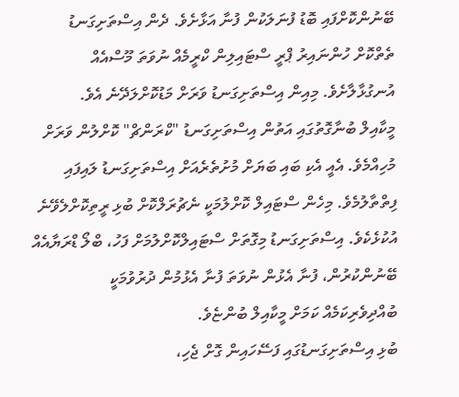ބޭނުންކޮށްފައި ބޮޑު ފުނަލަކުން ފުނާ އަޅާށެވެ. ދެން އިސްތަށިގަނޑު ތެތްކޮށް ހުންނައިރު ޕްރީ ސްޓައިލިން ކްރީމެއް ނުވަތަ މޫސްއެއް އުނގުޅާލާށެވެ. މިއިން އިސްތަށިގަނޑު ވަރަށް މަޑުކޮށްލަދޭނެ އެވެ.
މީކާއިލް ބުނާގޮތުގައި އަތުން އިސްތަށިގަނޑު "ކްރަންޗް" ކޮށްލުން ވަރަށް މުހިއްމެވެ. އެއީ އެކި ބައި ބަޔަށް މުށުތެރެއަށް އިސްތަށިގަނޑު ލައިފައި ފިތްތާލުމެވެ. މިހެން ސްޓައިލް ކޮށްލުމަކީ ނެޗުރަލްކޮށް ބުޅި ރީތިކޮށްލެވޭނެ އުކުޅެކެވެ. އިސްތަށިގަނޑު މިގޮތަށް ސްޓައިލްކޮށްލުމަށް ފަހު، ބްލޯ ޑްރަޔާއެއް ބޭނުންކުރުން، ފުނާ އެޅުން ނުވަތަ ފުނާ އެޅުމުން ދުރުވުމަކީ ބުއްދިވެރިކަމެއް ކަމަށް މީކާއިލް ބުންޏެވެ.
ބުޅި އިސްތަށިގަނޑުގައި ފަސޭހައިން ގޮށް ޖެހި،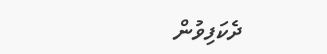ދެކަފިވުން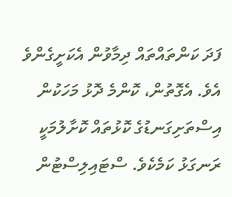ފަދަ ކަންތައްތައް ދިމާވުން އެކަށީގެންވެ އެވެ. އެގޮތުން، ކޮންމެ ދޮޅު މަހަކުން އިސްތަށިގަނޑުގެ ކޮޅުތައް ކޮށާލުމަކީ ރަނގަޅު ކަމެކެވެ. ސްޓައިލިސްޓުން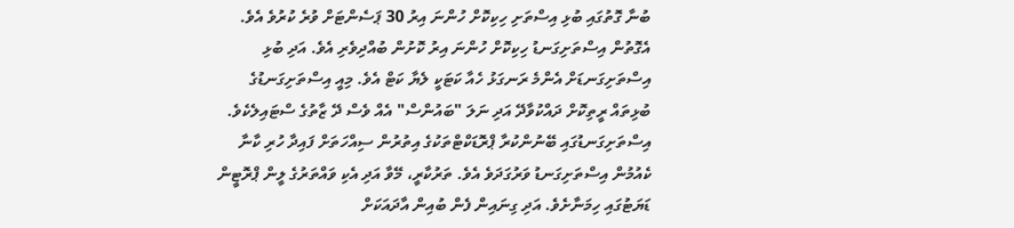ބުނާ ގޮތުގައި ބުޅި އިސްތަށި ހިކިކޮށް ހުންނަ އިރު 30 ޕަސެންޓަށް ވުރެ ކުރުވެ އެވެ. އެގޮތުން އިސްތަށިގަނޑު ހިކިކޮށް ހުންނަ އިރު ކޮށުން ބުއްދިވެރި އެވެ. އަދި ބުޅި އިސްތަށިގަނޑަށް އެންމެ ރަނގަޅު ހެއާ ކަޓަކީ ލެޔާ ކަޓް އެވެ. މިއީ އިސްތަށިގަނޑުގެ ބުޅިތައް ރީތިކޮށް ދައްކުވާދޭ އަދި ނަލަ "ބައުންސް" އެއް ވެސް ދޭ ޒާތުގެ ސްޓައިލެކެވެ.
އިސްތަށިގަނޑުގައި ބޭނުންކުރާ ޕްރޮޑަކްޓްތަކުގެ އިތުރުން ސިއްހަތަށް ފައިދާ ހުރި ކާނާ ކެއުމުން އިސްތަށިގަނޑު ވަރުގަދަވެ އެވެ. ތަރުކާރީ، މޭވާ އަދި އެކި ވައްތަރުގެ ލީން ޕްރޮޓީން ޑަޔަޓުގައި ހިމަނާށެވެ. އަދި ގިނައިން ފެން ބުއިން އާދައަކަށް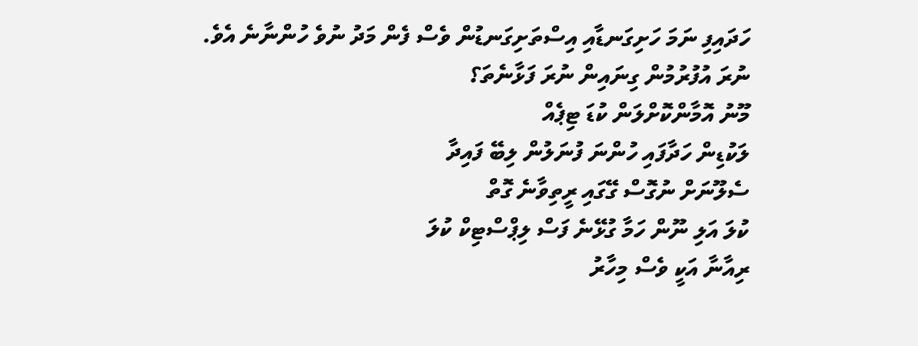ހަދައިފި ނަމަ ހަށިގަނޑާއި އިސްތަށިގަނޑުން ވެސް ފެން މަދު ނުވެ ހުންނާނެ އެވެ.
ނުރަ އުފުރުމުން ގިނައިން ނުރަ ފަޅާނެތަ؟
މޫނު އޮމާންކޮށްލަން ކުޑަ ޓިޕެއް
ލަކުޑިން ހަދާފައި ހުންނަ ފުނަލުން ލިބޭ ފައިދާ
ސެލޫނަށް ނުގޮސް ގޭގައި ރީތިވާނެ ގޮތް
ކުލަ އަލި ނޫން ހަމާ ގުޅޭނެ ފަސް ލިޕްސްޓިކް ކުލަ
ރިއާނާ އަކީ ވެސް މިހާރު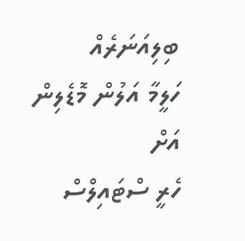ބިލިއަނަރެއް
ހަލީމާ އަލުން މޮޑެލިން އަށް
ހެރީ ސްޓައިލްސް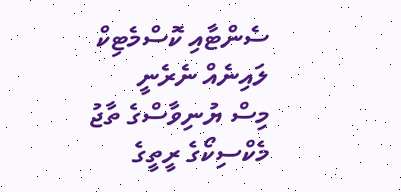ސެންޓާއި ކޮސްމެޓިކް ލައިނެއް ނެރެނީ
މިސް ޔުނިވާސްގެ ތާޖު މެކްސިކޯގެ ރީތީގެ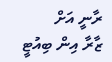ރާނީ އަށް
ޒާރާ އިން ބިއުޓީ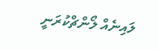ލައިނެއް ލޯންޗްކުރަނީ